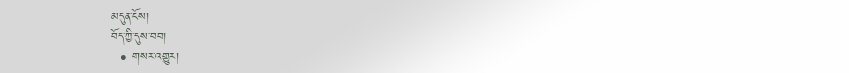མདུན་ངོས།
བོད་ཀྱི་དུས་བབ།
  • གསར་འགྱུར།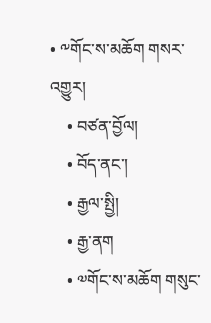• ༸གོང་ས་མཆོག གསར་འགྱུར།
    • བཙན་བྱོལ།
    • བོད་ནང་།
    • རྒྱལ་སྤྱི།
    • རྒྱ་ནག
    • ༧གོང་ས་མཆོག གསུང་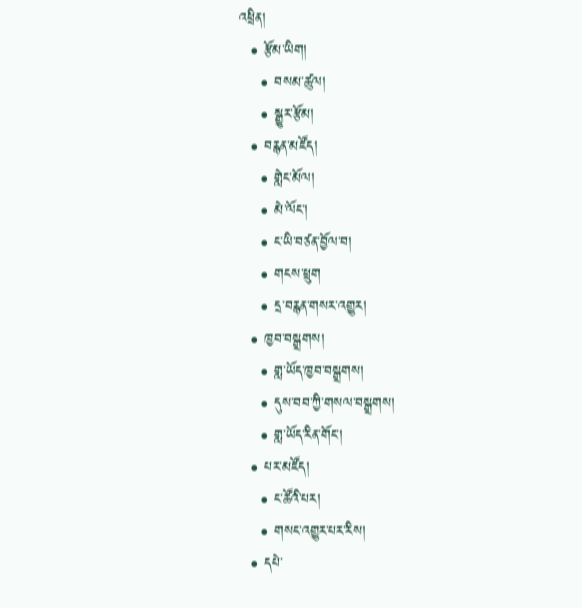འཕྲིན།
  • རྩོམ་ཡིག།
    • བསམ་ཚུལ།
    • སྒྱུར་རྩོམ།
  • བརྙན་མཛོད།
    • གླེང་མོལ།
    • མེ་ལོང་།
    • ང་ཡི་བཙན་བྱོལ་བ།
    • གངས་ཕྲུག
    • དྲ་བརྙན་གསར་འགྱུར།
  • ཁྱབ་བསྒྲགས།
    • གླ་ཡོད་ཁྱབ་བསྒྲགས།
    • དུས་བབ་ཀྱི་གསལ་བསྒྲགས།
    • གླ་ཡོད་རིན་གོང་།
  • པར་མཛོད།
    • ང་ཚོའི་པར།
    • གསང་འགྱུར་པར་རིས།
  • དཔེ་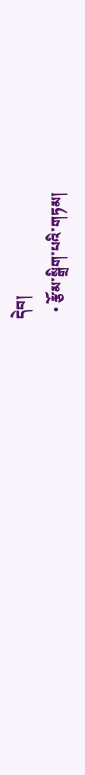དེབ།
  • རྩོམ་སྒྲིག་པའི་གཏམ།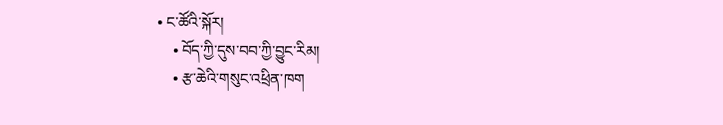• ང་ཚོའི་སྐོར།
    • བོད་ཀྱི་དུས་བབ་ཀྱི་བྱུང་རིམ།
    • རྩ་ཆེའི་གསུང་འཕྲིན་ཁག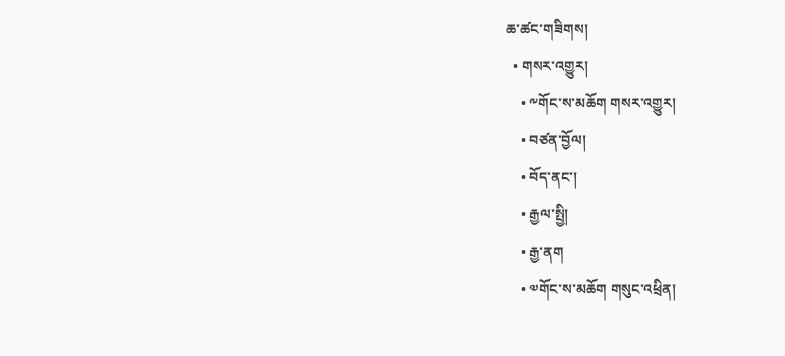ཆ་ཚང་གཟིགས།
  • གསར་འགྱུར།
    • ༸གོང་ས་མཆོག གསར་འགྱུར།
    • བཙན་བྱོལ།
    • བོད་ནང་།
    • རྒྱལ་སྤྱི།
    • རྒྱ་ནག
    • ༧གོང་ས་མཆོག གསུང་འཕྲིན།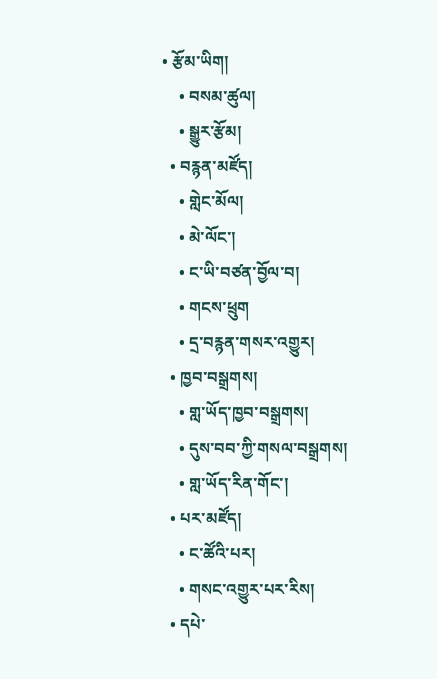• རྩོམ་ཡིག།
    • བསམ་ཚུལ།
    • སྒྱུར་རྩོམ།
  • བརྙན་མཛོད།
    • གླེང་མོལ།
    • མེ་ལོང་།
    • ང་ཡི་བཙན་བྱོལ་བ།
    • གངས་ཕྲུག
    • དྲ་བརྙན་གསར་འགྱུར།
  • ཁྱབ་བསྒྲགས།
    • གླ་ཡོད་ཁྱབ་བསྒྲགས།
    • དུས་བབ་ཀྱི་གསལ་བསྒྲགས།
    • གླ་ཡོད་རིན་གོང་།
  • པར་མཛོད།
    • ང་ཚོའི་པར།
    • གསང་འགྱུར་པར་རིས།
  • དཔེ་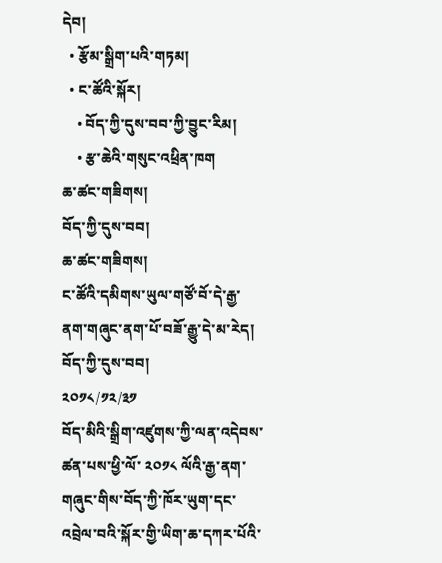དེབ།
  • རྩོམ་སྒྲིག་པའི་གཏམ།
  • ང་ཚོའི་སྐོར།
    • བོད་ཀྱི་དུས་བབ་ཀྱི་བྱུང་རིམ།
    • རྩ་ཆེའི་གསུང་འཕྲིན་ཁག
ཆ་ཚང་གཟིགས།
བོད་ཀྱི་དུས་བབ།
ཆ་ཚང་གཟིགས།
ང་ཚོའི་དམིགས་ཡུལ་གཙོ་བོ་དེ་རྒྱ་ནག་གཞུང་ནག་པོ་བཟོ་རྒྱུ་དེ་མ་རེད།
བོད་ཀྱི་དུས་བབ།
༢༠༡༨/༡༢/༣༡
བོད་མིའི་སྒྲིག་འཛུགས་ཀྱི་ལན་འདེབས་ཚན་པས་ཕྱི་ལོ་ ༢༠༡༨ ལོའི་རྒྱ་ནག་གཞུང་གིས་བོད་ཀྱི་ཁོར་ཡུག་དང་འབྲེལ་བའི་སྐོར་གྱི་ཡིག་ཆ་དཀར་པོའི་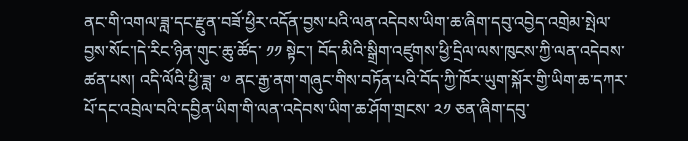ནང་གི་འགལ་ཟླ་དང་རྫུན་བཟོ་ཕྱིར་འདོན་བྱས་པའི་ལན་འདེབས་ཡིག་ཆ་ཞིག་དབུ་འབྱེད་འགྲེམ་སྤེལ་བྱས་སོང་།དེ་རིང་ཉིན་གུང་ཆུ་ཚོད་ ༡༡ སྟེང་། བོད་མིའི་སྒྲིག་འཛུགས་ཕྱི་དྲིལ་ལས་ཁུངས་ཀྱི་ལན་འདེབས་ཚན་པས། འདི་ལོའི་ཕྱི་ཟླ་ ༧ ནང་རྒྱ་ནག་གཞུང་གིས་བཏོན་པའི་བོད་ཀྱི་ཁོར་ཡུག་སྐོར་གྱི་ཡིག་ཆ་དཀར་པོ་དང་འབྲེལ་བའི་དབྱིན་ཡིག་གི་ལན་འདེབས་ཡིག་ཆ་ཤོག་གྲངས་ ༢༡ ཅན་ཞིག་དབུ་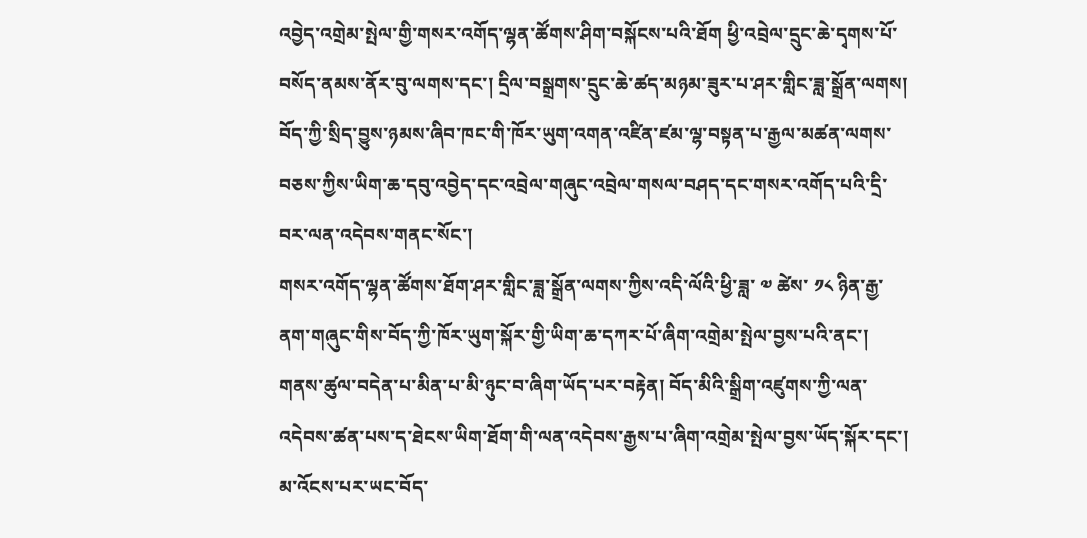འབྱེད་འགྲེམ་སྤེལ་གྱི་གསར་འགོད་ལྷན་ཚོགས་ཤིག་བསྐོངས་པའི་ཐོག ཕྱི་འབྲེལ་དྲུང་ཆེ་དྭགས་པོ་བསོད་ནམས་ནོར་བུ་ལགས་དང་། དྲིལ་བསྒྲགས་དྲུང་ཆེ་ཚད་མཉམ་ཟུར་པ་ཤར་གླིང་ཟླ་སྒྲོན་ལགས། བོད་ཀྱི་སྲིད་བྱུས་ཉམས་ཞིབ་ཁང་གི་ཁོར་ཡུག་འགན་འཛིན་ཛམ་ལྷ་བསྟན་པ་རྒྱལ་མཚན་ལགས་བཅས་ཀྱིས་ཡིག་ཆ་དབུ་འབྱེད་དང་འབྲེལ་གཞུང་འབྲེལ་གསལ་བཤད་དང་གསར་འགོད་པའི་དྲི་བར་ལན་འདེབས་གནང་སོང་།
གསར་འགོད་ལྷན་ཚོགས་ཐོག་ཤར་གླིང་ཟླ་སྒྲོན་ལགས་ཀྱིས་འདི་ལོའི་ཕྱི་ཟླ་ ༧ ཚེས་ ༡༨ ཉིན་རྒྱ་ནག་གཞུང་གིས་བོད་ཀྱི་ཁོར་ཡུག་སྐོར་གྱི་ཡིག་ཆ་དཀར་པོ་ཞིག་འགྲེམ་སྤེལ་བྱས་པའི་ནང་། གནས་ཚུལ་བདེན་པ་མིན་པ་མི་ཉུང་བ་ཞིག་ཡོད་པར་བརྟེན། བོད་མིའི་སྒྲིག་འཛུགས་ཀྱི་ལན་འདེབས་ཚན་པས་ད་ཐེངས་ཡིག་ཐོག་གི་ལན་འདེབས་རྒྱས་པ་ཞིག་འགྲེམ་སྤེལ་བྱས་ཡོད་སྐོར་དང་། མ་འོངས་པར་ཡང་བོད་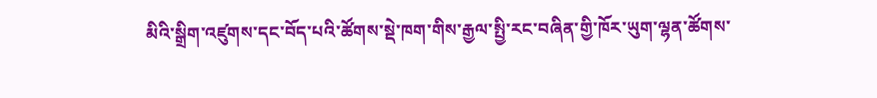མིའི་སྒྲིག་འཛུགས་དང་བོད་པའི་ཚོགས་སྡེ་ཁག་གིས་རྒྱལ་སྤྱི་རང་བཞིན་གྱི་ཁོར་ཡུག་ལྷན་ཚོགས་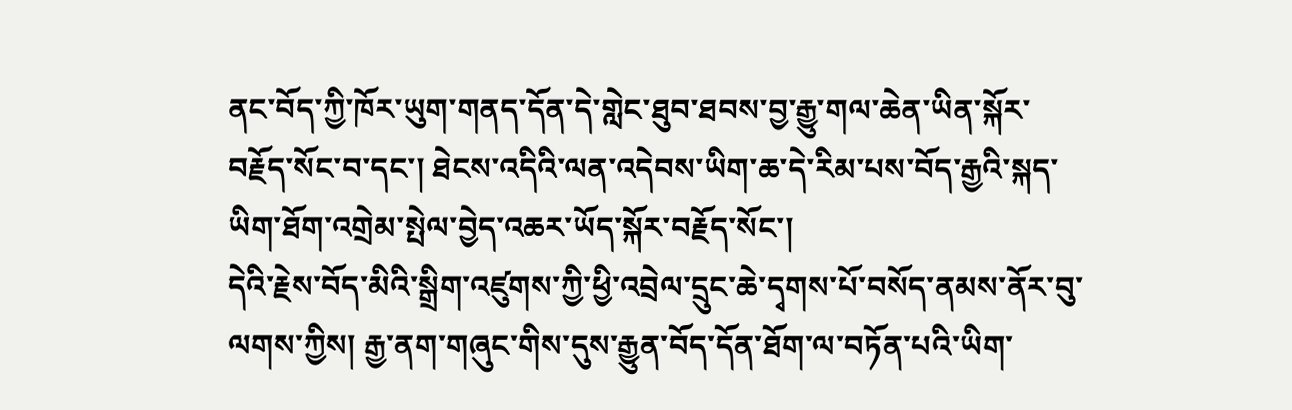ནང་བོད་ཀྱི་ཁོར་ཡུག་གནད་དོན་དེ་གླེང་ཐུབ་ཐབས་བྱ་རྒྱུ་གལ་ཆེན་ཡིན་སྐོར་བརྗོད་སོང་བ་དང་། ཐེངས་འདིའི་ལན་འདེབས་ཡིག་ཆ་དེ་རིམ་པས་བོད་རྒྱའི་སྐད་ཡིག་ཐོག་འགྲེམ་སྤེལ་བྱེད་འཆར་ཡོད་སྐོར་བརྗོད་སོང་།
དེའི་རྗེས་བོད་མིའི་སྒྲིག་འཛུགས་ཀྱི་ཕྱི་འབྲེལ་དྲུང་ཆེ་དྭགས་པོ་བསོད་ནམས་ནོར་བུ་ལགས་ཀྱིས། རྒྱ་ནག་གཞུང་གིས་དུས་རྒྱུན་བོད་དོན་ཐོག་ལ་བཏོན་པའི་ཡིག་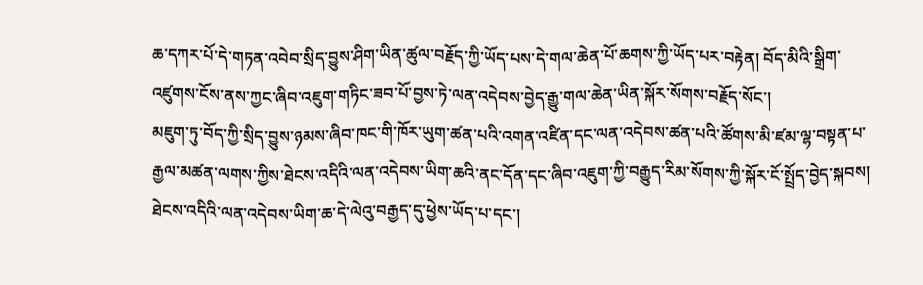ཆ་དཀར་པོ་དེ་གཏན་འབེབ་སྲིད་བྱུས་ཤིག་ཡིན་ཚུལ་བརྗོད་ཀྱི་ཡོད་པས་དེ་གལ་ཆེན་པོ་ཆགས་ཀྱི་ཡོད་པར་བརྟེན། བོད་མིའི་སྒྲིག་འཛུགས་ངོས་ནས་ཀྱང་ཞིབ་འཇུག་གཏིང་ཟབ་པོ་བྱས་ཏེ་ལན་འདེབས་བྱེད་རྒྱུ་གལ་ཆེན་ཡིན་སྐོར་སོགས་བརྗོད་སོང་།
མཇུག་ཏུ་བོད་ཀྱི་སྲིད་བྱུས་ཉམས་ཞིབ་ཁང་གི་ཁོར་ཡུག་ཚན་པའི་འགན་འཛིན་དང་ལན་འདེབས་ཚན་པའི་ཚོགས་མི་ཛམ་ལྷ་བསྟན་པ་རྒྱལ་མཚན་ལགས་ཀྱིས་ཐེངས་འདིའི་ལན་འདེབས་ཡིག་ཆའི་ནང་དོན་དང་ཞིབ་འཇུག་ཀྱི་བརྒྱུད་རིམ་སོགས་ཀྱི་སྐོར་ངོ་སྤྲོད་བྱེད་སྐབས། ཐེངས་འདིའི་ལན་འདེབས་ཡིག་ཆ་དེ་ལེའུ་བརྒྱད་དུ་ཕྱེས་ཡོད་པ་དང་།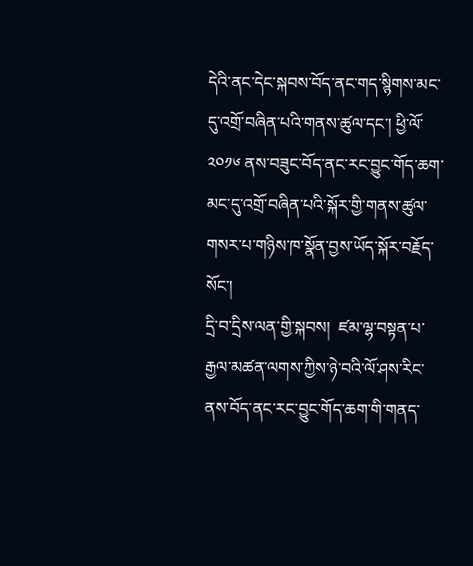དེའི་ནང་དེང་སྐབས་བོད་ནང་གད་སྙིགས་མང་དུ་འགྲོ་བཞིན་པའི་གནས་ཚུལ་དང་། ཕྱི་ལོ་ ༢༠༡༦ ནས་བཟུང་བོད་ནང་རང་བྱུང་གོད་ཆག་མང་དུ་འགྲོ་བཞིན་པའི་སྐོར་གྱི་གནས་ཚུལ་གསར་པ་གཉིས་ཁ་སྣོན་བྱས་ཡོད་སྐོར་བརྗོད་སོང་།
དྲི་བ་དྲིས་ལན་གྱི་སྐབས།  ཛམ་ལྷ་བསྟན་པ་རྒྱལ་མཚན་ལགས་ཀྱིས་ཉེ་བའི་ལོ་ཤས་རིང་ནས་བོད་ནང་རང་བྱུང་གོད་ཆག་གི་གནད་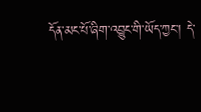དོན་མང་པོ་ཞིག་འབྱུང་གི་ཡོད་ཀྱང་། དེ་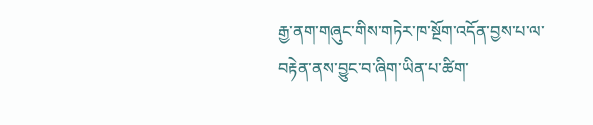རྒྱ་ནག་གཞུང་གིས་གཏེར་ཁ་སྔོག་འདོན་བྱས་པ་ལ་བརྟེན་ནས་བྱུང་བ་ཞིག་ཡིན་པ་ཚིག་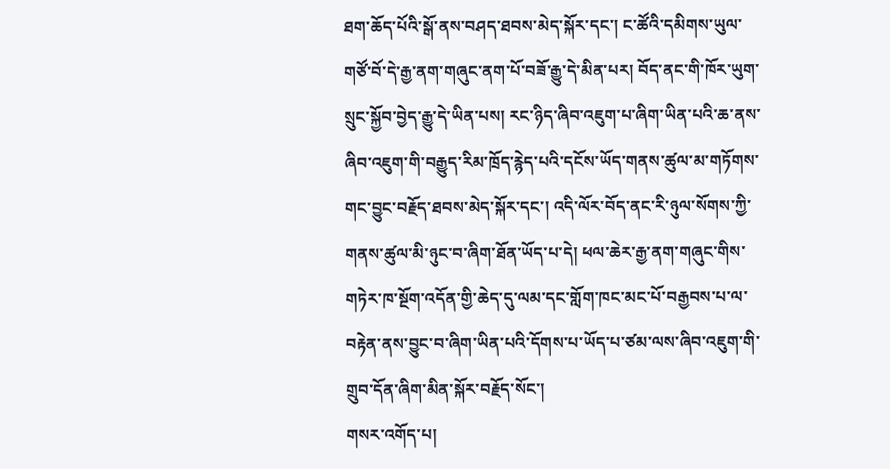ཐག་ཆོད་པོའི་སྒོ་ནས་བཤད་ཐབས་མེད་སྐོར་དང་། ང་ཚོའི་དམིགས་ཡུལ་གཙོ་བོ་དེ་རྒྱ་ནག་གཞུང་ནག་པོ་བཟོ་རྒྱུ་དེ་མིན་པར། བོད་ནང་གི་ཁོར་ཡུག་སྲུང་སྐྱོབ་བྱེད་རྒྱུ་དེ་ཡིན་པས། རང་ཉིད་ཞིབ་འཇུག་པ་ཞིག་ཡིན་པའི་ཆ་ནས་ཞིབ་འཇུག་གི་བརྒྱུད་རིམ་ཁྲོད་རྙེད་པའི་དངོས་ཡོད་གནས་ཚུལ་མ་གཏོགས་གང་བྱུང་བརྗོད་ཐབས་མེད་སྐོར་དང་། འདི་ལོར་བོད་ནང་རི་ཉུལ་སོགས་ཀྱི་གནས་ཚུལ་མི་ཉུང་བ་ཞིག་ཐོན་ཡོད་པ་དེ། ཕལ་ཆེར་རྒྱ་ནག་གཞུང་གིས་གཏེར་ཁ་སྔོག་འདོན་གྱི་ཆེད་དུ་ལམ་དང་གློག་ཁང་མང་པོ་བརྒྱབས་པ་ལ་བརྟེན་ནས་བྱུང་བ་ཞིག་ཡིན་པའི་དོགས་པ་ཡོད་པ་ཙམ་ལས་ཞིབ་འཇུག་གི་གྲུབ་དོན་ཞིག་མིན་སྐོར་བརྗོད་སོང་།
གསར་འགོད་པ།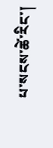པ་སངས་ཚེ་རིང་།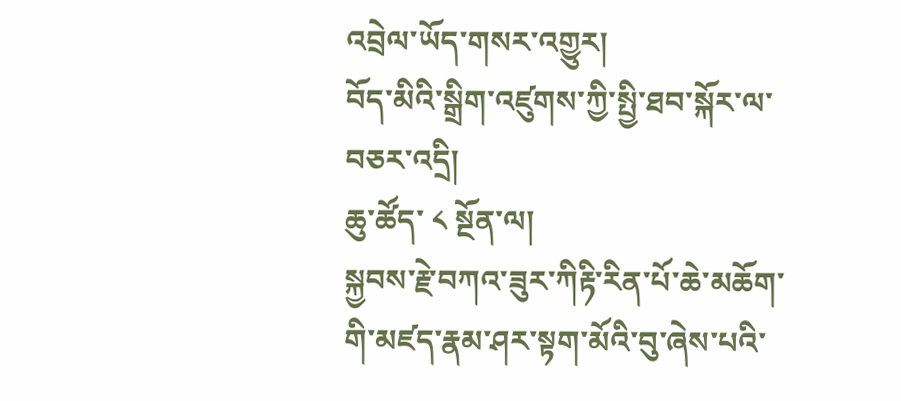འབྲེལ་ཡོད་གསར་འགྱུར།
བོད་མིའི་སྒྲིག་འཛུགས་ཀྱི་སྤྱི་ཐབ་སྐོར་ལ་བཅར་འདྲི།
ཆུ་ཚོད་ ༨ སྔོན་ལ།
སྐྱབས་རྗེ་བཀའ་ཟུར་ཀིརྟི་རིན་པོ་ཆེ་མཆོག་གི་མཛད་རྣམ་ཤར་སྟག་མོའི་བུ་ཞེས་པའི་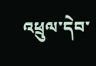འཕྲུལ་དེབ་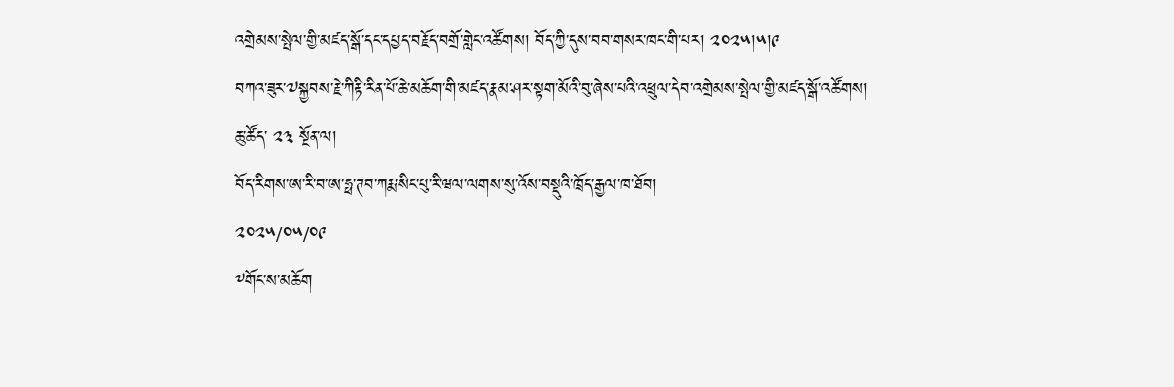འགྲེམས་སྤེལ་གྱི་མཛད་སྒོ་དང་དཔྱད་བརྗོད་བགྲོ་གླེང་འཚོགས། བོད་ཀྱི་དུས་བབ་གསར་ཁང་གི་པར། ༢༠༢༥།༥།༩
བཀའ་ཟུར་༧སྐྱབས་རྗེ་ཀིརྟི་རིན་པོ་ཆེ་མཆོག་གི་མཛད་རྣམ་ཤར་སྟག་མོའི་བུ་ཞེས་པའི་འཕྲུལ་དེབ་འགྲེམས་སྤེལ་གྱི་མཛད་སྒོ་འཚོགས།
ཆུ་ཚོད་ ༢༣ སྔོན་ལ།
བོད་རིགས་ཨ་རི་བ་ཨ་ཧྥ་ཊབ་ཀརྨ་སིང་པུ་རི་ཝལ་ལགས་སུ་འོས་བསྡུའི་ཁྲོད་རྒྱལ་ཁ་ཐོབ།
༢༠༢༥/༠༥/༠༩
༸གོང་ས་མཆོག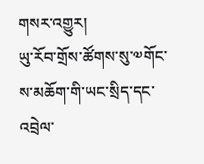གསར་འགྱུར།
ཡུ་རོབ་གྲོས་ཚོགས་སུ་༧གོང་ས་མཆོག་གི་ཡང་སྲིད་དང་འབྲེལ་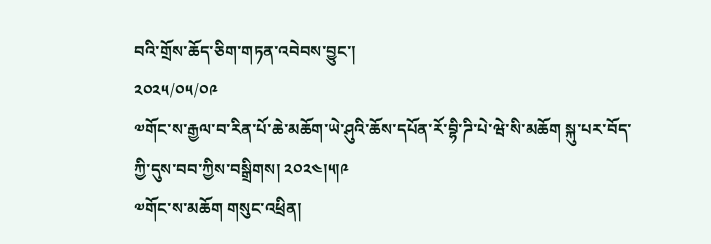བའི་གྲོས་ཆོད་ཅིག་གཏན་འབེབས་བྱུང་།
༢༠༢༥/༠༥/༠༩
༧གོང་ས་རྒྱལ་བ་རིན་པོ་ཆེ་མཆོག་ཡེ་ཤུའི་ཆོས་དཔོན་རོ་བྷི་ཌི་པེ་ཝེ་སི་མཆོག སྐུ་པར་བོད་ཀྱི་དུས་བབ་ཀྱིས་བསྒྲིགས། ༢༠༢༤།༥།༩
༧གོང་ས་མཆོག གསུང་འཕྲིན།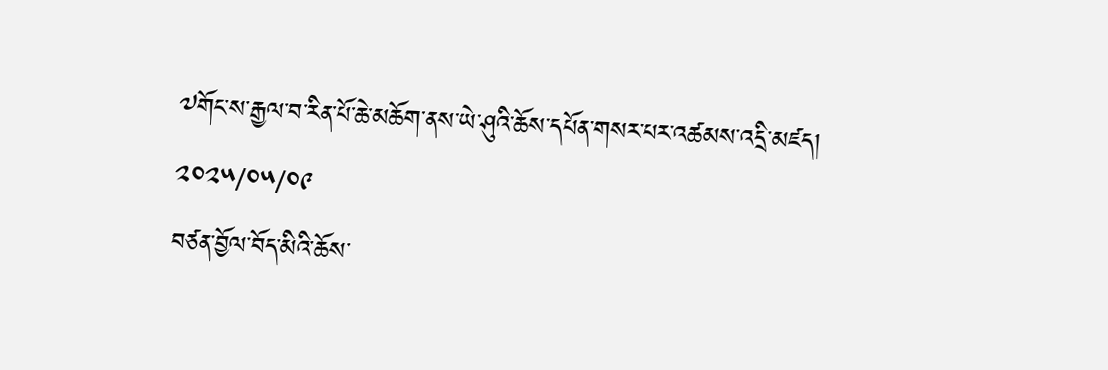༧གོང་ས་རྒྱལ་བ་རིན་པོ་ཆེ་མཆོག་ནས་ཡེ་ཤུའི་ཆོས་དཔོན་གསར་པར་འཚམས་འདྲི་མཛད།
༢༠༢༥/༠༥/༠༩
བཙན་བྱོལ་བོད་མིའི་ཆོས་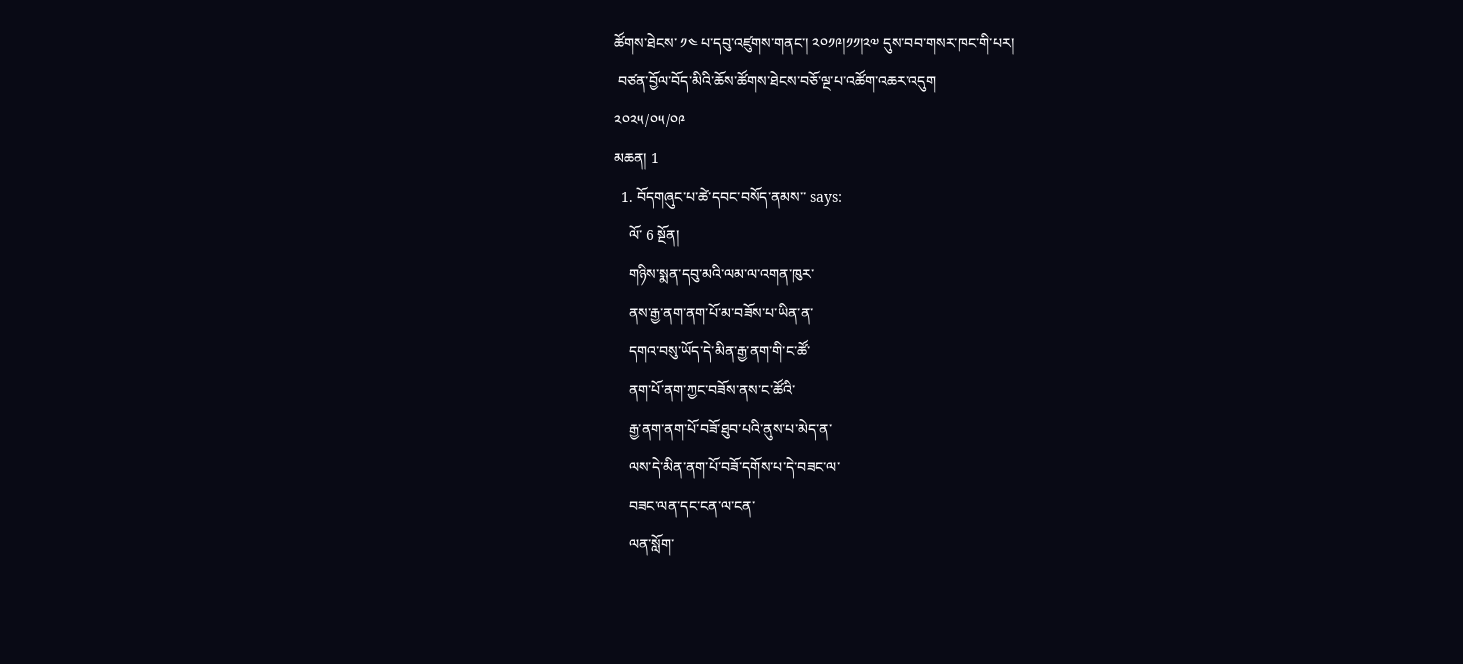ཚོགས་ཐེངས་ ༡༤ པ་དབུ་འཛུགས་གནང་། ༢༠༡༩།༡༡།༢༧ དུས་བབ་གསར་ཁང་གི་པར།
 བཙན་བྱོལ་བོད་མིའི་ཆོས་ཚོགས་ཐེངས་བཅོ་ལྔ་པ་འཚོག་འཆར་འདུག
༢༠༢༥/༠༥/༠༩
མཆན། 1
  1. བོདགཞུང་པ་ཚེ་དབང་བསོད་ནམས་་ says:
    ལོ་ 6 སྔོན།
    གཉིས་སྨན་དབུ་མའི་ལམ་ལ་འགན་ཁུར་
    ནས་རྒྱ་ནག་ནག་པོ་མ་བཟོས་པ་ཡིན་ན་
    དགའ་བསུ་ཡོད་དེ་མིན་རྒྱ་ནག་གི་ང་ཚོ་
    ནག་པོ་ནག་ཀྱང་བཟོས་ནས་ང་ཚོའི་
    རྒྱ་ནག་ནག་པོ་བཟོ་ཐུབ་པའི་ནུས་པ་མེད་ན་
    ལས་དེ་མིན་ནག་པོ་བཟོ་དགོས་པ་དེ་བཟང་ལ་
    བཟང་ལན་དང་ངན་ལ་ངན་
    ལན་སློག་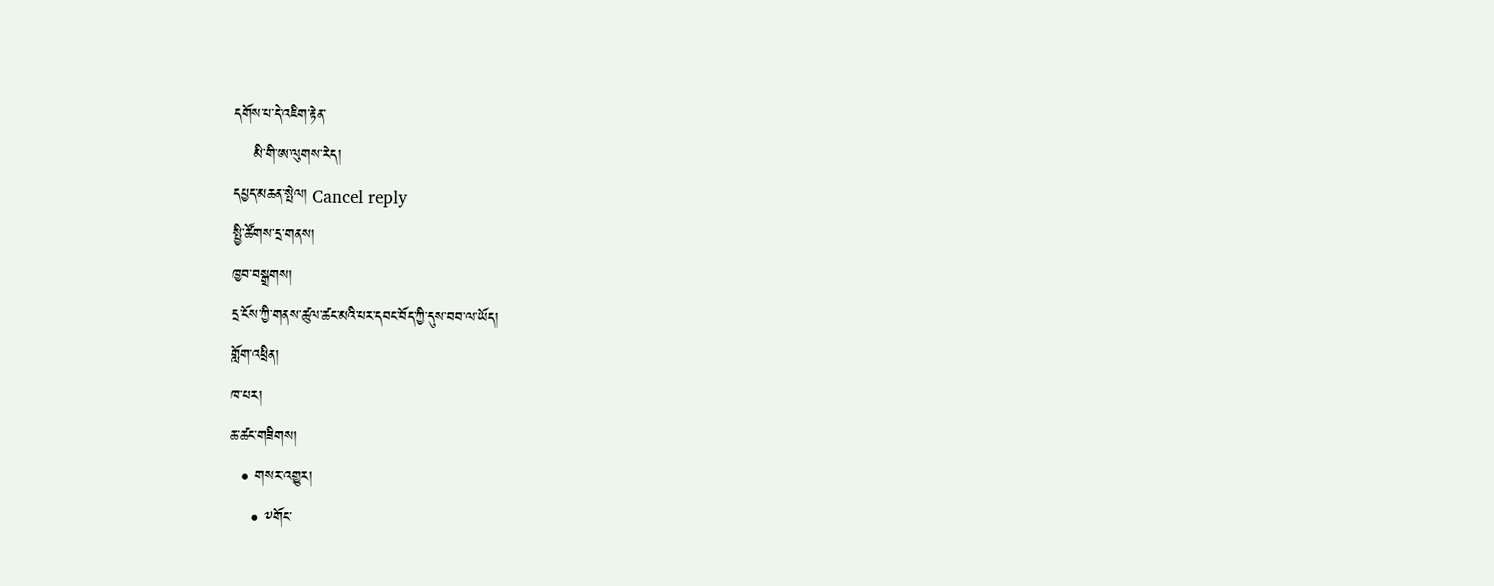དགོས་པ་དེ་འཇིག་རྟེན་
    མི་གི་ཨ་ལུགས་རེད།
དཔྱད་མཆན་སྤེལ། Cancel reply
སྤྱི་ཚོགས་དྲ་གནས།
ཁྱབ་བསྒྲགས།
དྲ་ངོས་ཀྱི་གནས་ཚུལ་ཚང་མའི་པར་དབང་བོད་ཀྱི་དུས་བབ་ལ་ཡོད།
གློག་འཕྲིན།
ཁ་པར།
ཆ་ཚང་གཟིགས།
  • གསར་འགྱུར།
    • ༸གོང་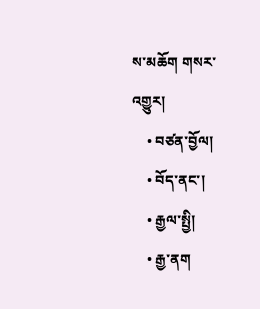ས་མཆོག གསར་འགྱུར།
    • བཙན་བྱོལ།
    • བོད་ནང་།
    • རྒྱལ་སྤྱི།
    • རྒྱ་ནག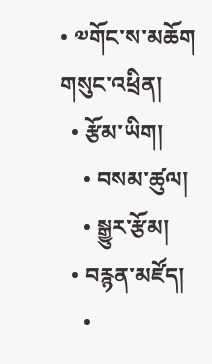• ༧གོང་ས་མཆོག གསུང་འཕྲིན།
  • རྩོམ་ཡིག།
    • བསམ་ཚུལ།
    • སྒྱུར་རྩོམ།
  • བརྙན་མཛོད།
    •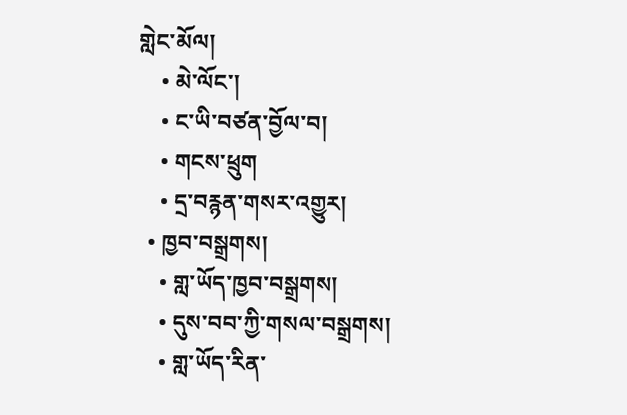གླེང་མོལ།
    • མེ་ལོང་།
    • ང་ཡི་བཙན་བྱོལ་བ།
    • གངས་ཕྲུག
    • དྲ་བརྙན་གསར་འགྱུར།
  • ཁྱབ་བསྒྲགས།
    • གླ་ཡོད་ཁྱབ་བསྒྲགས།
    • དུས་བབ་ཀྱི་གསལ་བསྒྲགས།
    • གླ་ཡོད་རིན་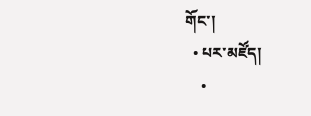གོང་།
  • པར་མཛོད།
    •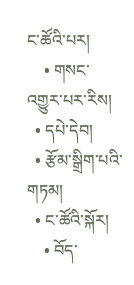ང་ཚོའི་པར།
    • གསང་འགྱུར་པར་རིས།
  • དཔེ་དེབ།
  • རྩོམ་སྒྲིག་པའི་གཏམ།
  • ང་ཚོའི་སྐོར།
    • བོད་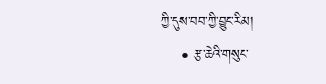ཀྱི་དུས་བབ་ཀྱི་བྱུང་རིམ།
    • རྩ་ཆེའི་གསུང་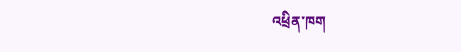འཕྲིན་ཁག